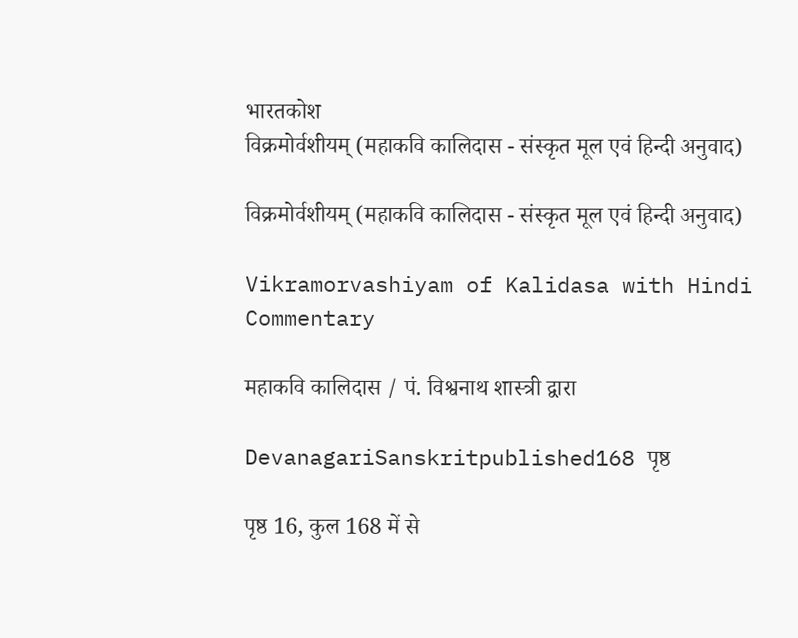भारतकोश
विक्रमोर्वशीयम् (महाकवि कालिदास - संस्कृत मूल एवं हिन्दी अनुवाद)

विक्रमोर्वशीयम् (महाकवि कालिदास - संस्कृत मूल एवं हिन्दी अनुवाद)

Vikramorvashiyam of Kalidasa with Hindi Commentary

महाकवि कालिदास / पं. विश्वनाथ शास्त्री द्वारा

DevanagariSanskritpublished168 पृष्ठ

पृष्ठ 16, कुल 168 में से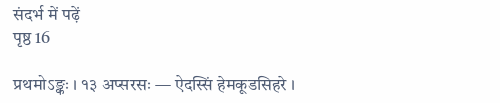संदर्भ में पढ़ें
पृष्ठ 16

प्रथमोऽङ्कः । १३ अप्सरसः — ऐदस्सिं हेमकूडसिहरे ।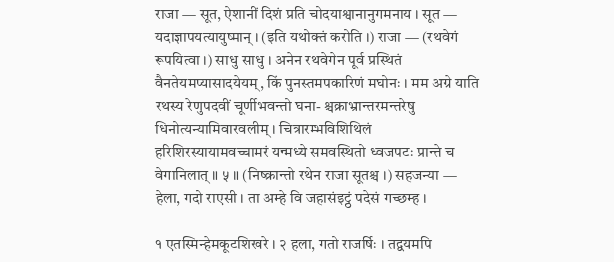राजा — सूत, ऐशानीं दिशं प्रति चोदयाश्वानानुगमनाय । सूत — यदाज्ञापयत्यायुष्मान् । (इति यथोक्तं करोति ।) राजा — (रथवेगं रूपयित्वा ।) साधु साधु । अनेन रथवेगेन पूर्व प्रस्थितं वैनतेयमप्यासादयेयम्, किं पुनस्तमपकारिणं मघोनः । मम अग्रे याति रथस्य रेणुपदवीं चूर्णीभवन्तो घना- श्चक्राभ्रान्तरमन्तरेषु धिनोत्यन्यामिवारवलीम् । चित्रारम्भविशिथिलं हरिशिरस्यायामवच्चामरं यन्मध्ये समवस्थितो ध्वजपटः प्रान्ते च वेगानिलात् ॥ ५ ॥ (निष्क्रान्तो रथेन राजा सूतश्च ।) सहजन्या — हेला, गदो राएसी । ता अम्हे वि जहासंइट्ठं पदेसं गच्छम्ह ।

१ एतस्मिन्हेमकूटशिखरे । २ हला, गतो राजर्षिः । तद्वयमपि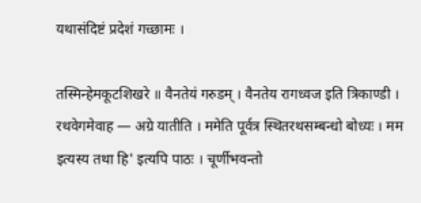यथासंदिष्टं प्रदेशं गच्छामः ।

तस्मिन्हेमकूटशिखरे ॥ वैनतेयं गरुडम् । वैनतेय रागध्वज इति त्रिकाण्डी । रथवेगमेवाह — अग्रे यातीति । ममेति पूर्वत्र स्थितरथसम्बन्धो बोध्यः । मम इत्यस्य तथा हि' इत्यपि पाठः । चूर्णीभवन्तो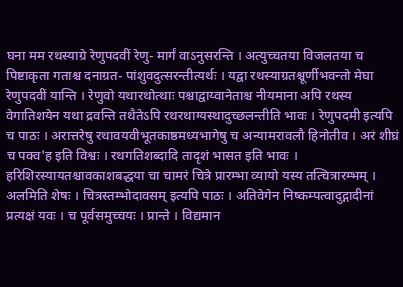घना मम रथस्याग्रे रेणुपदवीं रेणु- मार्गं वाऽनुसरन्ति । अत्युच्चतया विजलतया च पिष्टाकृता गताश्च दनाग्रत- पांशुवदुत्सरन्तीत्यर्थः । यद्वा रथस्याग्रतश्चूर्णीभवन्तो मेघा रेणुपदवीं यान्ति । रेणुवो यथारथोत्थाः पश्चाद्वाय्वानेताश्च नीयमाना अपि रथस्य वेगातिशयेन यथा द्रवन्ति तथैतेऽपि रथरथाग्यस्थादुच्छलन्तीति भावः । रेणुपदमी इत्यपि च पाठः । अरात्तरेषु रथावयवीभूतकाष्ठमध्यभागेषु च अन्यामरावलौ हिनोतीव । अरं शीघ्रं च पक्व'ह इति विश्वः । रथगतिशब्दादि तादृशं भासत इति भावः । हरिशिरस्यायतश्चावकाशबद्धया चा चामरं चित्रे प्रारम्भा व्यायो यस्य तत्चित्रारम्भम् । अलमिति शेषः । चित्रस्तम्भोदावसम् इत्यपि पाठः । अतिवेगेन निष्कम्पत्वादुद्गादीनां प्रत्यक्षं यवः । च पूर्वसमुच्चयः । प्रान्ते । विद्यमान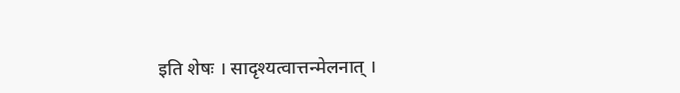इति शेषः । सादृश्यत्वात्तन्मेलनात् ।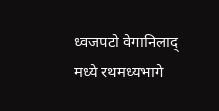ध्वजपटो वेगानिलाद् मध्ये रथमध्यभागे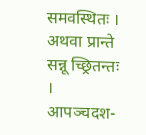समवस्थितः । अथवा प्रान्ते सन्नू च्छ्रितन्तः । आपञ्चदश-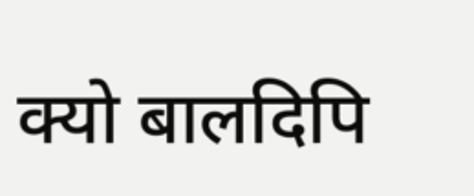क्यो बालदिपि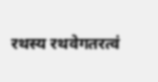रथस्य रथवेगतरत्वं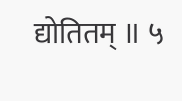द्योतितम् ॥ ५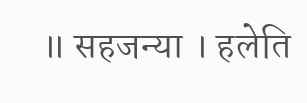॥ सहजन्या । हलेति